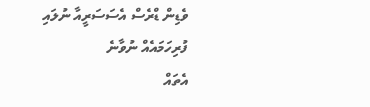ވެޑިން ޑްރެސް އެސަސަރީއާ ނުލައި ފުރިހަމައެއް ނުވާނެ
އެތައް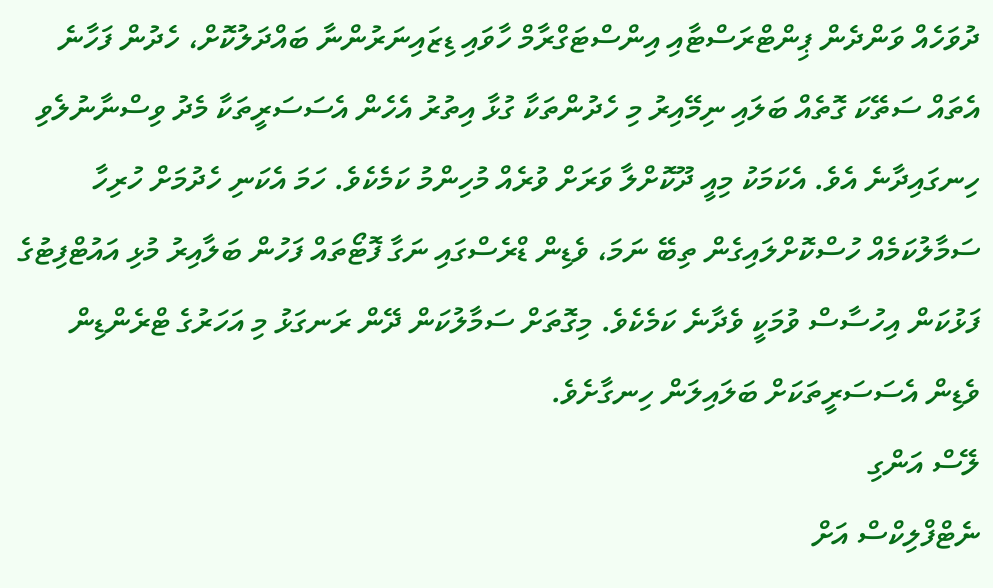ދުވަހެއް ވަންދެން ޕިންޓްރަސްޓާއި އިންސްޓަގްރާމް ހާވައި ޑިޒައިނަރުންނާ ބައްދަލުކޮށް، ހެދުން ފަހާނެ އެތައް ސަތޭކަ ގޮތެއް ބަލައި ނިމޭއިރު މި ހެދުންތަކާ ގުޅާ އިތުރު އެހެން އެސަސަރީތަކާ މެދު ވިސްނާނުލެވި ހިނގައިދާނެ އެވެ. އެކަމަކު މިއީ ދޫކޮށްލާ ވަރަށް ވުރެއް މުހިންމު ކަމެކެވެ. ހަމަ އެކަނި ހެދުމަށް ހުރިހާ ސަމާލުކަމެއް ހުސްކޮށްލައިގެން ތިބޭ ނަމަ، ވެޑިން ޑްރެސްގައި ނަގާ ފޮޓޯތައް ފަހުން ބަލާއިރު މުޅި އައުޓްފިޓުގެ ފަޅުކަން އިހުސާސް ވުމަކީ ވެދާނެ ކަމެކެވެ. މިގޮތަށް ސަމާލުކަން ދޭން ރަނގަޅު މި އަހަރުގެ ޓްރެންޑިން ވެޑިން އެސަސަރީތަކަށް ބަލައިލަން ހިނގާށެވެ.
ލޭސް އަންގި
ނެޓްފްލިކްސް އަށް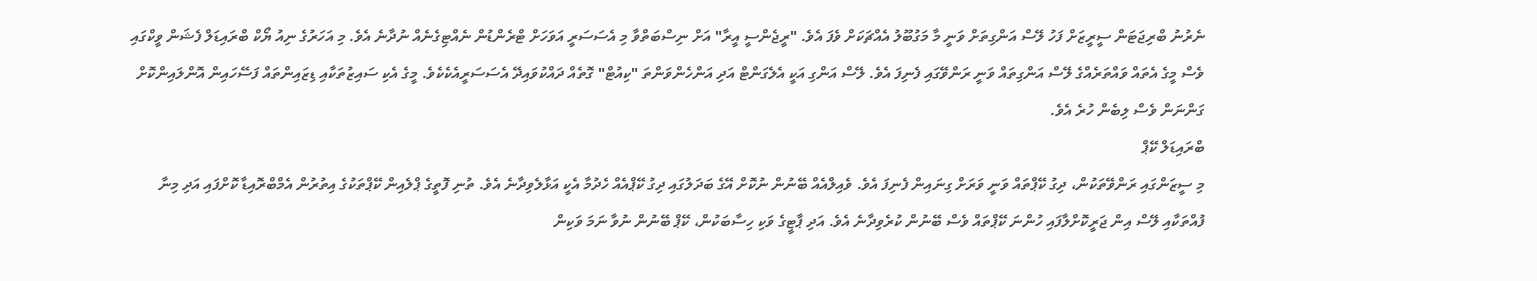ނެރުނު ބްރިޖަޓަން ސީރީޒަށް ފަހު ލޭސް އަންގިތަށް ވަނީ މާ މަގުބޫލު އެއްޗަކަށް ވެފަ އެވެ. "ރީޖެންސީ އީރާ" އަށް ނިސްބަތްވާ މި އެސަސަރީ އަވަހަށް ޓްރެންޑުން ނެއްޓިގެނެއް ނުދާނެ އެވެ. މި އަހަރުގެ ނިއު ޔޯކް ބްރައިޑަލް ފެޝަން ވީކްގައި ވެސް މީގެ އެތައް ވައްތަރެއްގެ ލޭސް އަންގިތައް ވަނީ ރަންވޭގައި ފެނިފަ އެވެ. ލޭސް އަންގި އަކީ އެލެގަންޓް އަދި އަންހެންވަންތަ "ކިއުޓް" ގޮތެއް ދައްކުވައިދޭ އެސަސަރީއެކެކެވެ. މީގެ އެކި ސައިޒުތަކާއި ޑިޒައިންތައް ފަސޭހައިން އޮންލައިންކޮށް ގަންނަން ވެސް ލިބެން ހުރެ އެވެ.
ބްރައިޑަލް ކޭޕް
މި ސީޒަންގައި ރަންވޭތަކުން، ދިގު ކޭޕްތައް ވަނީ ވަރަށް ގިނައިން ފެނިފަ އެވެ. ވެއިލްއެއް ބޭނުން ނުކޮށް އޭގެ ބަދަލުގައި ދިގު ކޭޕްއެއް ހެދުމާ އެކީ އަޅާލެވިދާނެ އެވެ. ތުނި ފޮތީގެ ޕްލެއިން ކޭޕްތަކުގެ އިތުރުން އެމްބްރޮއިޑާ ކޮށްފައި އަދި މިނާ ފުއްތަކާއި ލޭސް އިން ޖަރީކޮށްލާފައި ހުންނަ ކޭޕްތައް ވެސް ބޭނުން ކުރެވިދާނެ އެވެ. އަދި ޕާޓީގެ ވަކި ހިސާބަކުން، ކޭޕް ބޭނުން ނުވާ ނަމަ ވަކިން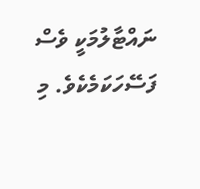ނައްޓާލުމަކީ ވެސް ފަސޭހަކަމެކެވެ. މި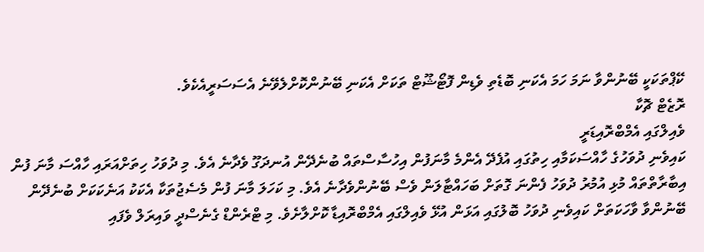ކޭޕްތަކަކީ ބޭނުންވާ ނަމަ ހަމަ އެކަނި ބޮޑެތި ވެޑިން ފޮޓޯޝޫޓް ތަކަށް އެކަނި ބޭނުންކޮށްލެވޭނެ އެސަސަރީއެކެވެ.
ރޮޒެޓް ޗޮކާ
ވެއިލްގައި އެމްބްރޮއިޑަރީ
ކައިވެނި ދުވަހުގެ ހާއްސަކަމާއި ހިތުގައި އުފެދޭ އެންމެ މާނަފުން އިހުސާސްތައް ބުނެދޭން އުނދަގޫ ވެދާނެ އެވެ. މި ދުވަހު ހިތަށްއަރައި ހާއްސަ މާނަ ފުން އިބާރާތްތައް މުޅި އުމުރު ދުވަހު ފެންނަ ގޮތަށް ބަހައްޓާލަން ވެސް ބޭނުންވެދާނެ އެވެ. މި ކަހަލަ މާނަ ފުން މެސެޖުތަކާ އެކަކު އަނެކަކަށް ބުނެދޭން ބޭނުންވާ ވާހަކަތަށް ކައިވެނި ދުވަހު ބޮލުގައި އަޅަން އުޅޭ ވެއިލްގައި އެމްބްރޮއިޑާ ކޮށްލާށެވެ. މި ޓްރެންޑް ގެނެސްދީ ވައިރަލް ވެފައި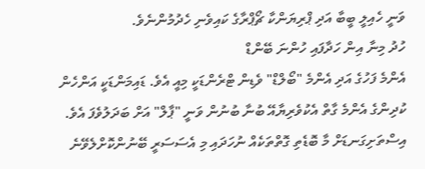ވަނީ ހެއިލީ ބީބާ އަދި ޕްރިޔަންކާ ޗޯޕްރާގެ ކައިވެނި ހެދުމުންނެވެ.
ހުދު މިނާ އިން ހަދާފައި ހުންނަ ބޭންޑް
އެންމެ ފަހުގެ އަދި އެންމެ "ބޯލްޑް" ވެޑިން ޓްރެންޑަކީ މިއީ އެވެ. ޑައިމަންޑަކީ އަންހެން ކުދިންގެ އެންމެ ގާތް އެކުވެރިޔާއޭ ބުނާ ބުނުން ވަނީ "ޕާލް" އަށް ބަދަލުވެފަ އެވެ. އިސްތަށިގަނޑަށް މާ ބޮޑެތި ގޮތްތަކެއް ނުހަދައި މި އެސަސަރީ ބޭނުންކޮށްލެވޭނެ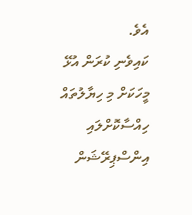އެވެ.
ކައިވެނި ކުރަން އުޅޭ މީހަކަށް މި ހިޔާލުތައް ހިއްސާކޮށްލައި އިންސްޕިރޭޝަން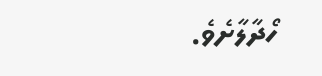ހޯދާލާށެވެ.